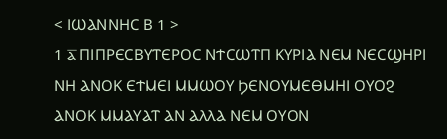< ⲒⲰⲀⲚⲚⲎⲤ Ⲃ 1 >
1 ⲁ̅ ⲠⲒⲠⲢⲈⲤⲂⲨⲦⲈⲢⲞⲤ ⲚϮⲤⲰⲦⲠ ⲔⲨⲢⲒⲀ ⲚⲈⲘ ⲚⲈⲤϢⲎⲢⲒ ⲚⲎ ⲀⲚⲞⲔ ⲈϮⲘⲈⲒ ⲘⲘⲰⲞⲨ ϦⲈⲚⲞⲨⲘⲈⲐⲘⲎⲒ ⲞⲨⲞϨ ⲀⲚⲞⲔ ⲘⲘⲀⲨⲀⲦ ⲀⲚ ⲀⲖⲖⲀ ⲚⲈⲘ ⲞⲨⲞⲚ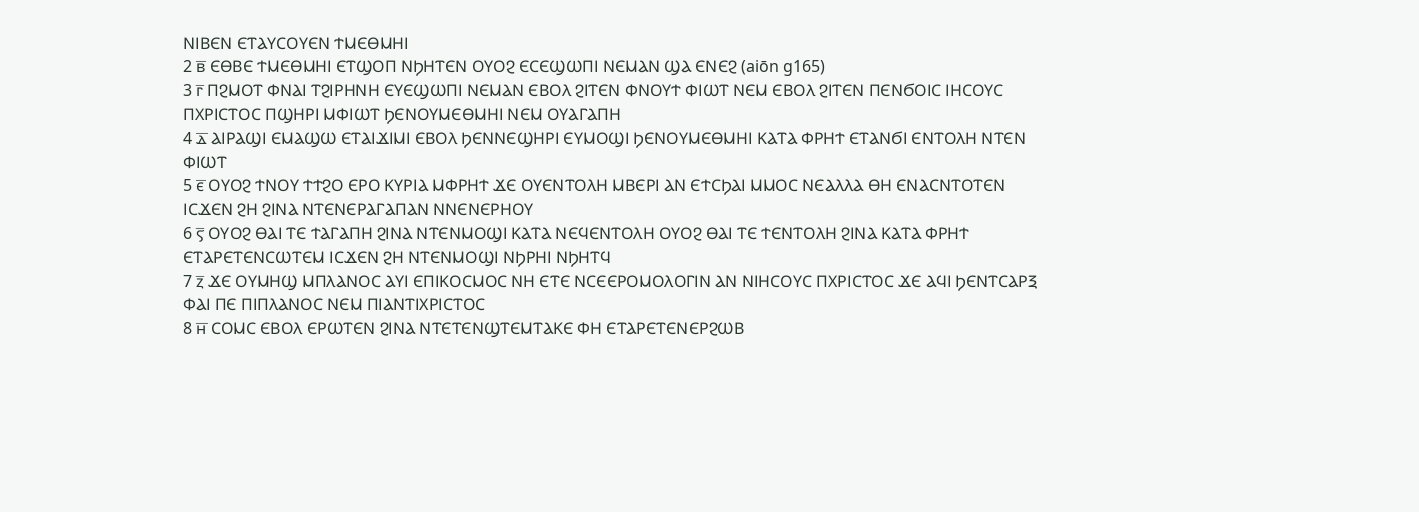ⲚⲒⲂⲈⲚ ⲈⲦⲀⲨⲤⲞⲨⲈⲚ ϮⲘⲈⲐⲘⲎⲒ
2 ⲃ̅ ⲈⲐⲂⲈ ϮⲘⲈⲐⲘⲎⲒ ⲈⲦϢⲞⲠ ⲚϦⲎⲦⲈⲚ ⲞⲨⲞϨ ⲈⲤⲈϢⲰⲠⲒ ⲚⲈⲘⲀⲚ ϢⲀ ⲈⲚⲈϨ (aiōn g165)
3 ⲅ̅ ⲠϨⲘⲞⲦ ⲪⲚⲀⲒ ⲦϨⲒⲢⲎⲚⲎ ⲈⲨⲈϢⲰⲠⲒ ⲚⲈⲘⲀⲚ ⲈⲂⲞⲖ ϨⲒⲦⲈⲚ ⲪⲚⲞⲨϮ ⲪⲒⲰⲦ ⲚⲈⲘ ⲈⲂⲞⲖ ϨⲒⲦⲈⲚ ⲠⲈⲚϬⲞⲒⲤ ⲒⲎⲤⲞⲨⲤ ⲠⲬⲢⲒⲤⲦⲞⲤ ⲠϢⲎⲢⲒ ⲘⲪⲒⲰⲦ ϦⲈⲚⲞⲨⲘⲈⲐⲘⲎⲒ ⲚⲈⲘ ⲞⲨⲀⲄⲀⲠⲎ
4 ⲇ̅ ⲀⲒⲢⲀϢⲒ ⲈⲘⲀϢⲰ ⲈⲦⲀⲒϪⲒⲘⲒ ⲈⲂⲞⲖ ϦⲈⲚⲚⲈϢⲎⲢⲒ ⲈⲨⲘⲞϢⲒ ϦⲈⲚⲞⲨⲘⲈⲐⲘⲎⲒ ⲔⲀⲦⲀ ⲪⲢⲎϮ ⲈⲦⲀⲚϬⲒ ⲈⲚⲦⲞⲖⲎ ⲚⲦⲈⲚ ⲪⲒⲰⲦ
5 ⲉ̅ ⲞⲨⲞϨ ϮⲚⲞⲨ ϮϮϨⲞ ⲈⲢⲞ ⲔⲨⲢⲒⲀ ⲘⲪⲢⲎϮ ϪⲈ ⲞⲨⲈⲚⲦⲞⲖⲎ ⲘⲂⲈⲢⲒ ⲀⲚ ⲈϮⲤϦⲀⲒ ⲘⲘⲞⲤ ⲚⲈⲀⲖⲖⲀ ⲐⲎ ⲈⲚⲀⲤⲚⲦⲞⲦⲈⲚ ⲒⲤϪⲈⲚ ϨⲎ ϨⲒⲚⲀ ⲚⲦⲈⲚⲈⲢⲀⲄⲀⲠⲀⲚ ⲚⲚⲈⲚⲈⲢⲎⲞⲨ
6 ⲋ̅ ⲞⲨⲞϨ ⲐⲀⲒ ⲦⲈ ϮⲀⲄⲀⲠⲎ ϨⲒⲚⲀ ⲚⲦⲈⲚⲘⲞϢⲒ ⲔⲀⲦⲀ ⲚⲈϤⲈⲚⲦⲞⲖⲎ ⲞⲨⲞϨ ⲐⲀⲒ ⲦⲈ ϮⲈⲚⲦⲞⲖⲎ ϨⲒⲚⲀ ⲔⲀⲦⲀ ⲪⲢⲎϮ ⲈⲦⲀⲢⲈⲦⲈⲚⲤⲰⲦⲈⲘ ⲒⲤϪⲈⲚ ϨⲎ ⲚⲦⲈⲚⲘⲞϢⲒ ⲚϦⲢⲎⲒ ⲚϦⲎⲦϤ
7 ⲍ̅ ϪⲈ ⲞⲨⲘⲎϢ ⲘⲠⲖⲀⲚⲞⲤ ⲀⲨⲒ ⲈⲠⲒⲔⲞⲤⲘⲞⲤ ⲚⲎ ⲈⲦⲈ ⲚⲤⲈⲈⲢⲞⲘⲞⲖⲞⲄⲒⲚ ⲀⲚ ⲚⲒⲎⲤⲞⲨⲤ ⲠⲬⲢⲒⲤⲦⲞⲤ ϪⲈ ⲀϤⲒ ϦⲈⲚⲦⲤⲀⲢⲜ ⲪⲀⲒ ⲠⲈ ⲠⲒⲠⲖⲀⲚⲞⲤ ⲚⲈⲘ ⲠⲒⲀⲚⲦⲒⲬⲢⲒⲤⲦⲞⲤ
8 ⲏ̅ ⲤⲞⲘⲤ ⲈⲂⲞⲖ ⲈⲢⲰⲦⲈⲚ ϨⲒⲚⲀ ⲚⲦⲈⲦⲈⲚϢⲦⲈⲘⲦⲀⲔⲈ ⲪⲎ ⲈⲦⲀⲢⲈⲦⲈⲚⲈⲢϨⲰⲂ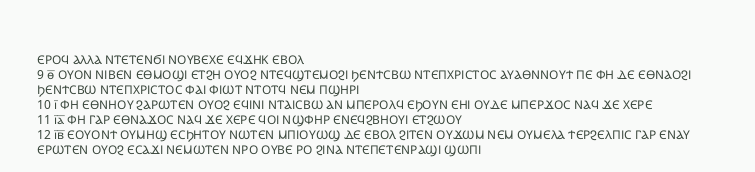ⲈⲢⲞϤ ⲀⲖⲖⲀ ⲚⲦⲈⲦⲈⲚϬⲒ ⲚⲞⲨⲂⲈⲬⲈ ⲈϤϪⲎⲔ ⲈⲂⲞⲖ
9 ⲑ̅ ⲞⲨⲞⲚ ⲚⲒⲂⲈⲚ ⲈⲐⲘⲞϢⲒ ⲈⲦϨⲎ ⲞⲨⲞϨ ⲚⲦⲈϤϢⲦⲈⲘⲞϨⲒ ϦⲈⲚϮⲤⲂⲰ ⲚⲦⲈⲠⲬⲢⲒⲤⲦⲞⲤ ⲀⲨⲀⲐⲚⲚⲞⲨϮ ⲠⲈ ⲪⲎ ⲆⲈ ⲈⲐⲚⲀⲞϨⲒ ϦⲈⲚϮⲤⲂⲰ ⲚⲦⲈⲠⲬⲢⲒⲤⲦⲞⲤ ⲪⲀⲒ ⲪⲒⲰⲦ ⲚⲦⲞⲦϤ ⲚⲈⲘ ⲠϢⲎⲢⲒ
10 ⲓ̅ ⲪⲎ ⲈⲐⲚⲎⲞⲨ ϨⲀⲢⲰⲦⲈⲚ ⲞⲨⲞϨ ⲈϤⲒⲚⲒ ⲚⲦⲀⲒⲤⲂⲰ ⲀⲚ ⲘⲠⲈⲢⲞⲖϤ ⲈϦⲞⲨⲚ ⲈⲎⲒ ⲞⲨⲆⲈ ⲘⲠⲈⲢϪⲞⲤ ⲚⲀϤ ϪⲈ ⲬⲈⲢⲈ
11 ⲓ̅ⲁ̅ ⲪⲎ ⲄⲀⲢ ⲈⲐⲚⲀϪⲞⲤ ⲚⲀϤ ϪⲈ ⲬⲈⲢⲈ ϤⲞⲒ ⲚϢⲪⲎⲢ ⲈⲚⲈϤϨⲂⲎⲞⲨⲒ ⲈⲦϨⲰⲞⲨ
12 ⲓ̅ⲃ̅ ⲈⲞⲨⲞⲚϮ ⲞⲨⲘⲎϢ ⲈⲤϦⲎⲦⲞⲨ ⲚⲰⲦⲈⲚ ⲘⲠⲒⲞⲨⲰϢ ⲆⲈ ⲈⲂⲞⲖ ϨⲒⲦⲈⲚ ⲞⲨϪⲰⲘ ⲚⲈⲘ ⲞⲨⲘⲈⲖⲀ ϮⲈⲢϨⲈⲖⲠⲒⲤ ⲄⲀⲢ ⲈⲚⲀⲨ ⲈⲢⲰⲦⲈⲚ ⲞⲨⲞϨ ⲈⲤⲀϪⲒ ⲚⲈⲘⲰⲦⲈⲚ ⲚⲢⲞ ⲞⲨⲂⲈ ⲢⲞ ϨⲒⲚⲀ ⲚⲦⲈⲠⲈⲦⲈⲚⲢⲀϢⲒ ϢⲰⲠⲒ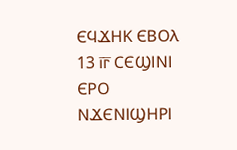ⲈϤϪⲎⲔ ⲈⲂⲞⲖ
13 ⲓ̅ⲅ̅ ⲤⲈϢⲒⲚⲒ ⲈⲢⲞ ⲚϪⲈⲚⲒϢⲎⲢⲒ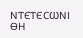ⲚⲦⲈⲦⲈⲤⲰⲚⲒ ⲐⲎ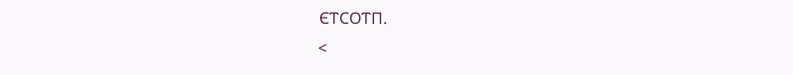ⲈⲦⲤⲞⲦⲠ.
<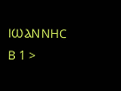ⲒⲰⲀⲚⲚⲎⲤ Ⲃ 1 >